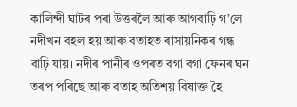কালিন্দী ঘাটৰ পৰা উত্তৰলৈ আৰু আগবাঢ়ি গ’লে নদীখন বহল হয় আৰু বতাহত ৰাসায়নিকৰ গন্ধ বাঢ়ি যায়। নদীৰ পানীৰ ওপৰত বগা বগা ফেনৰ ঘন তৰপ পৰিছে আৰু বতাহ অতিশয় বিষাক্ত হৈ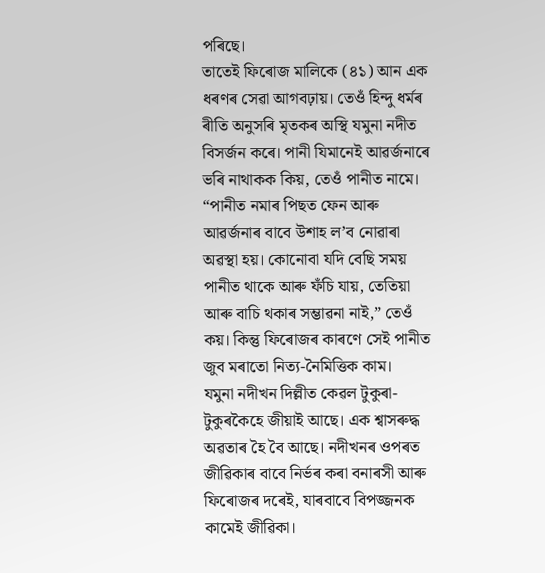পৰিছে।
তাতেই ফিৰোজ মালিকে (৪১) আন এক ধৰণৰ সেৱা আগবঢ়ায়। তেওঁ হিন্দু ধৰ্মৰ ৰীতি অনুসৰি মৃতকৰ অস্থি যমুনা নদীত বিসৰ্জন কৰে। পানী যিমানেই আৱৰ্জনাৰে ভৰি নাথাকক কিয়, তেওঁ পানীত নামে। “পানীত নমাৰ পিছত ফেন আৰু আৱৰ্জনাৰ বাবে উশাহ ল’ব নোৱাৰা অৱস্থা হয়। কোনোবা যদি বেছি সময় পানীত থাকে আৰু ফঁচি যায়, তেতিয়া আৰু বাচি থকাৰ সম্ভাৱনা নাই,” তেওঁ কয়। কিন্তু ফিৰোজৰ কাৰণে সেই পানীত জুব মৰাতো নিত্য-নৈমিত্তিক কাম।
যমুনা নদীখন দিল্লীত কেৱল টুকুৰা-টুকুৰকৈহে জীয়াই আছে। এক শ্বাসৰুদ্ধ অৱতাৰ হৈ বৈ আছে। নদীখনৰ ওপৰত জীৱিকাৰ বাবে নিৰ্ভৰ কৰা বনাৰসী আৰু ফিৰোজৰ দৰেই, যাৰবাবে বিপজ্জনক কামেই জীৱিকা।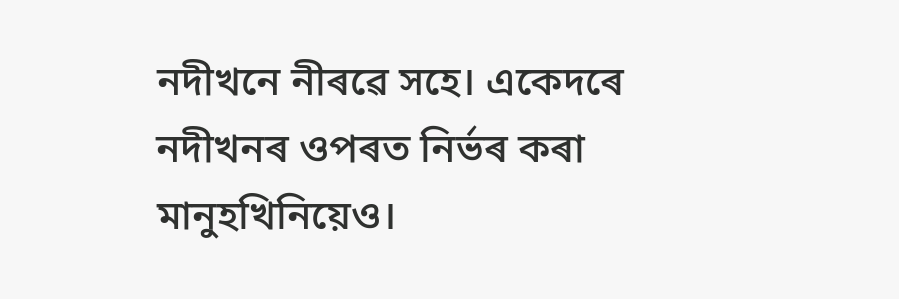নদীখনে নীৰৱে সহে। একেদৰে নদীখনৰ ওপৰত নিৰ্ভৰ কৰা মানুহখিনিয়েও।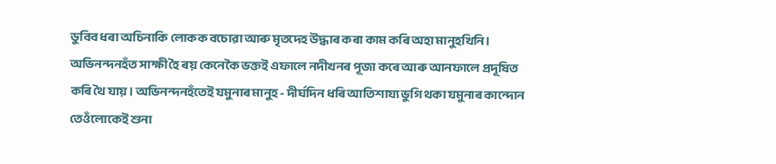ডুবিব ধৰা অচিনাকি লোকক বচোৱা আৰু মৃতদেহ উদ্ধাৰ কৰা কাম কৰি অহা মানুহখিনি। অভিনন্দনহঁত সাক্ষী হৈ ৰয় কেনেকৈ ভক্তই এফালে নদীখনৰ পূজা কৰে আৰু আনফালে প্ৰদূষিত কৰি থৈ যায়। অভিনন্দনহঁতেই যমুনাৰ মানুহ - দীৰ্ঘদিন ধৰি আতিশায্য ভুগি থকা যমুনাৰ কান্দোন তেওঁলোকেই শুনা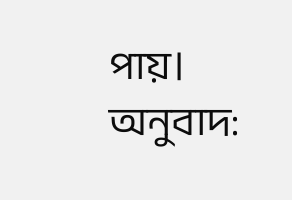পায়।
অনুবাদ: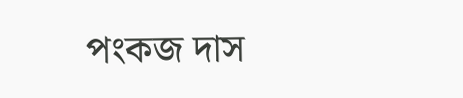পংকজ দাস